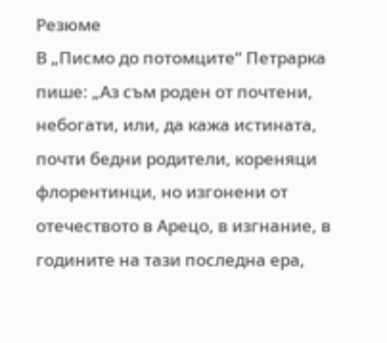Резюме
В „Писмо до потомците“ Петрарка пише: „Аз съм роден от почтени, небогати, или, да кажа истината, почти бедни родители, кореняци флорентинци, но изгонени от отечеството в Арецо, в изгнание, в годините на тази последна ера,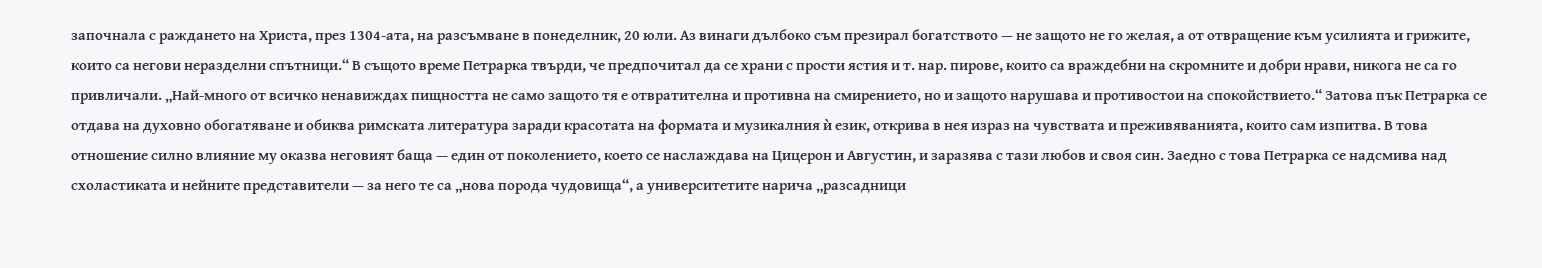започнала с раждането на Христа, през 1304-ата, на разсъмване в понеделник, 20 юли. Аз винаги дълбоко съм презирал богатството — не защото не го желая, а от отвращение към усилията и грижите, които са негови неразделни спътници.“ В същото време Петрарка твърди, че предпочитал да се храни с прости ястия и т. нар. пирове, които са враждебни на скромните и добри нрави, никога не са го привличали. „Най-много от всичко ненавиждах пищността не само защото тя е отвратителна и противна на смирението, но и защото нарушава и противостои на спокойствието.“ Затова пък Петрарка се отдава на духовно обогатяване и обиква римската литература заради красотата на формата и музикалния ѝ език, открива в нея израз на чувствата и преживяванията, които сам изпитва. В това отношение силно влияние му оказва неговият баща — един от поколението, което се наслаждава на Цицерон и Августин, и заразява с тази любов и своя син. Заедно с това Петрарка се надсмива над схоластиката и нейните представители — за него те са „нова порода чудовища“, а университетите нарича „разсадници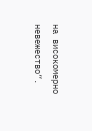на високомерно невежество“.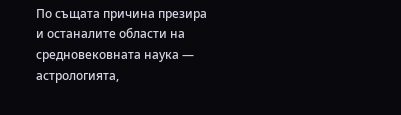По същата причина презира и останалите области на средновековната наука — астрологията,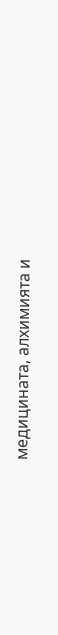медицината, алхимията и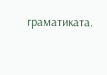граматиката.